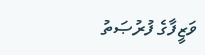ވަޒީފާގެ ފުރުޞަތު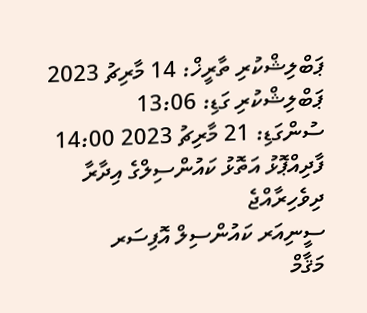ޕަބްލިޝްކުރި ތާރީޚް: 14 މާރިޗު 2023
ޕަބްލިޝްކުރި ގަޑި: 13:06
ސުންގަޑި: 21 މާރިޗު 2023 14:00
ފާދިއްޕޮޅު އަތޮޅު ކައުންސިލްގެ އިދާރާ
ދިވެހިރާއްޖެ
ސީނިއަރ ކައުންސިލް އޮފިސަރ
މަޤާމް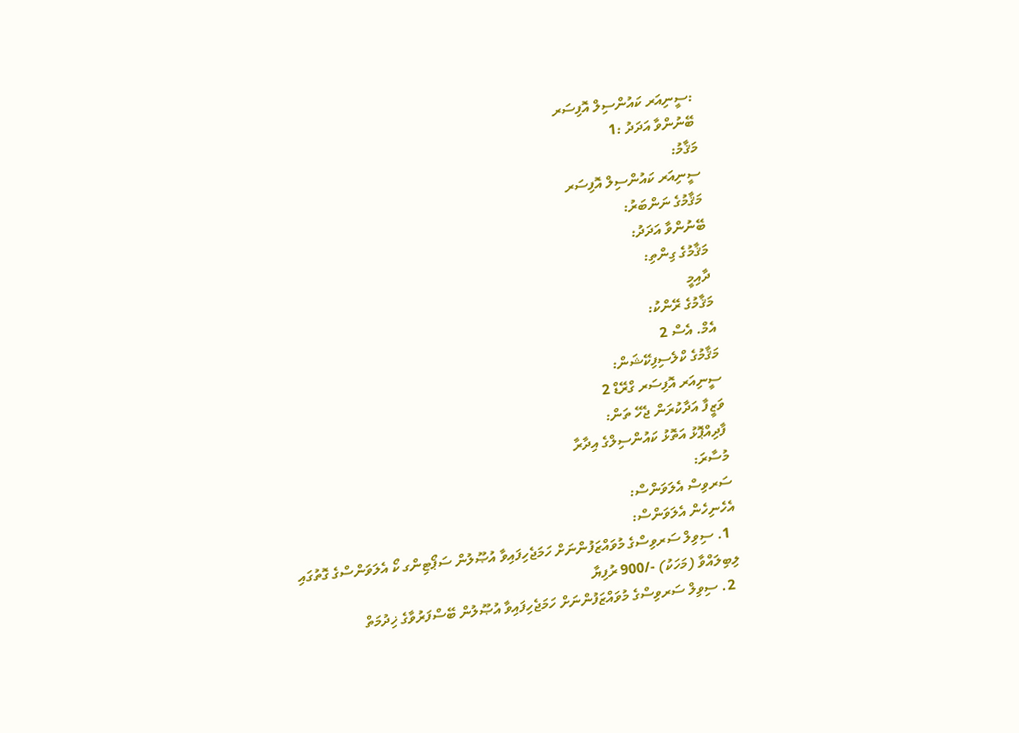:ސީނިއަރ ކައުންސިލް އޮފިސަރ
ބޭނުންވާ އަދަދު :1
މަޤާމު:
ސީނިއަރ ކައުންސިލް އޮފިސަރ
މަޤާމުގެ ނަންބަރު:
ބޭނުންވާ އަދަދު:
މަޤާމުގެ ގިންތި:
ދާއިމީ
މަޤާމުގެ ރޭންކު:
އެމް. އެސް 2
މަޤާމުގެ ކްލެސިފިކޭޝަން:
ސީނިއަރ އޮފިސަރ ގްރޭޑް 2
ވަޒީފާ އަދާކުރަން ޖެހޭ ތަން:
ފާދިއްޕޮޅު އަތޮޅު ކައުންސިލްގެ އިދާރާ
މުސާރަ:
ސަރވިސް އެލަވަންސް:
އެހެނިހެން އެލަވަންސް:
  1. ސިވިލް ސަރވިސްގެ މުވައްޒަފުންނަށް ހަމަޖެހިފައިވާ އުޞޫލުން ސަޕޯޓިންގ ކޯ އެލަވަންސްގެ ގޮތުގައި ލިބިލައްވާ (މަހަކު) -/900 ރުފިޔާ
  2. ސިވިލް ސަރވިސްގެ މުވައްޒަފުންނަށް ހަމަޖެހިފައިވާ އުޞޫލުން ބޭސްފަރުވާގެ ޚިދުމަތް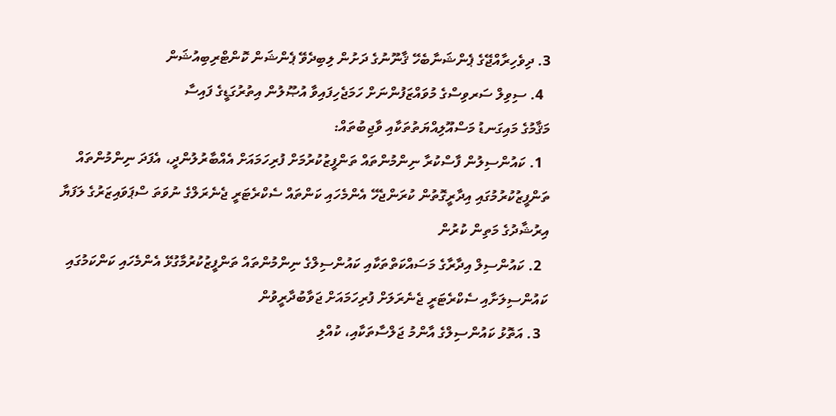3. ދިވެހިރާއްޖޭގެ ޕެންޝަނާބެހޭ ޤާނޫނުގެ ދަށުން ލިބިދެވޭ ޕެންޝަން ކޮންޓްރިބިއުޝަން
  4. ސިވިލް ސަރވިސްގެ މުވައްޒަފުންނަށް ހަމަޖެހިފައިވާ އުޞޫލުން އިތުރުގަޑީގެ ފައިސާ
މަޤާމުގެ މައިގަނޑު މަސްއޫލިއްޔަތުތަކާއި ވާޖިބުތައް:
  1. ކައުންސިލުން ފާސްކުރާ ނިންމުންތައް ތަންފީޒުކުރުމަށް ފުރިހަމައަށް އެއްބާރުލުންދީ، އެފަދަ ނިންމުންތައް ތަންފީޒުކުރުމުގައި އިދާރީގޮތުން ކުރަންޖެހޭ އެންމެހައި ކަންތައް ސެކްރެޓަރީ ޖެނެރަލްގެ ނުވަތަ ސްޕަވައިޒަރުގެ ލަފަޔާ އިރުޝާދުގެ މަތިން ކުރުން
  2. ކައުންސިލް އިދާރާގެ މަސައްކަތްތަކާއި ކައުންސިލްގެ ނިންމުންތައް ތަންފީޒުކުރުމާގުޅޭ އެންމެހައި ކަންކަމުގައި ކައުންސިލަށާއި ސެކްރެޓަރީ ޖެނެރަލަށް ފުރިހަމައަށް ޖަވާބުދާރީވުން
  3. އަތޮޅު ކައުންސިލްގެ އާންމު ޖަލްސާތަކާއި، ކުއްލި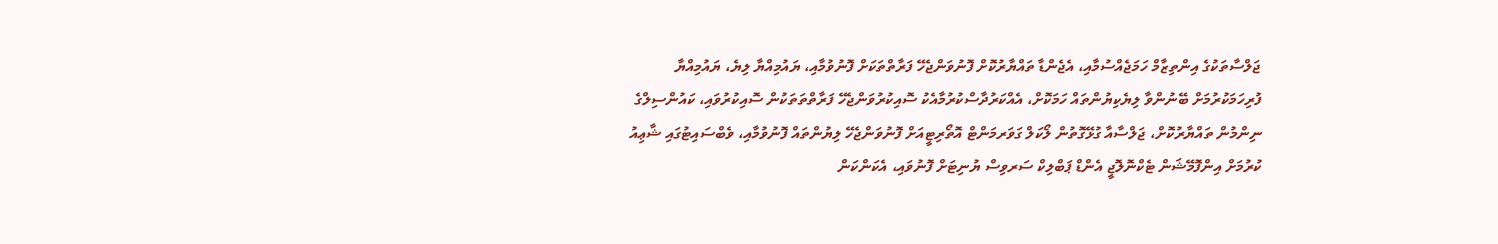ޖަލްސާތަކުގެ އިންތިޒާމް ހަމަޖެއްސުމާއި، އެޖެންޑާ ތައްޔާރުކޮށް ފޮނުވަންޖެހޭ ފަރާތްތަކަށް ފޮނުވުމާއި، ޔައުމިއްޔާ ލިޔެ، ޔައުމިއްޔާ ފުރިހަމަކުރުމަށް ބޭނުންވާ ލިޔެކިޔުންތައް ހަމަކޮށް، އެއްކަރުދާސްކުރުމާއެކު ސޮއިކުރުވަންޖެހޭ ފަރާތްތަތަކުން ސޮއިކުރުވައި، ކައުންސިލްގެ ނިންމުން ތައްޔާރުކޮށް، ޖަލްސާއާ ގުޅޭގޮތުން ލޯކަލް ގަވަރމަންޓް އޮތޯރިޓީއަށް ފޮނުވަންޖެހޭ ލިޔުންތައް ފޮނުވުމާއި، ވެބްސައިޓުގައި ޝާޢިއު ކުރުމަށް އިންފޮމޭޝަން ޓެކްނޮލޮޖީ އެންޑް ޕަބްލިކް ސަރވިސް ޔުނިޓަށް ފޮނުވައި، އެކަންކަން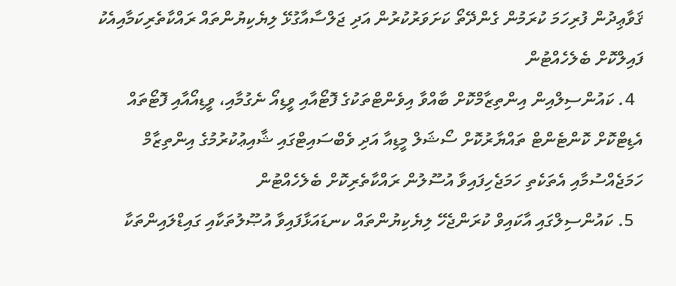ޤަވާޢިދުން ފުރިހަމަ ކުރަމުން ގެންދޭތޯ ކަށަވަރުކުރުން އަދި ޖަލްސާއާގުޅޭ ލިޔެކިޔުންތައް ރައްކާތެރިކަމާއިއެކު ފައިލްކޮށް ބެލެހެއްޓުން
  4. ކައުންސިލްއިން އިންތިޒާމްކޮށް ބާއްވާ އިވެންޓްތަކުގެ ފޮޓޯއާއި ވީޑިއޯ ނެގުމާއި، ވީޑިއޯއާއި ފޮޓޯތައް އެޑިޓްކޮށް ކޮންޓެންޓް ތައްޔާރުކޮށް ސޯޝަލް މީޑިއާ އަދި ވެބްސައިޓްގައި ޝާއިޢުކުރުމުގެ އިންތިޒާމް ހަމަޖެއްސުމާއި އެތަކެތި ހަމަޖެހިފައިވާ އުސޫލުން ރައްކާތެރިކޮށް ބެލެހެއްޓުން
  5. ކައުންސިލްގައި އާކައިވް ކުރަންޖެހޭ ލިޔެކިޔުންތައް ކނޑައަޅާފައިވާ އުޞޫލުތަކާއި ގައިޑްލައިންތަކާ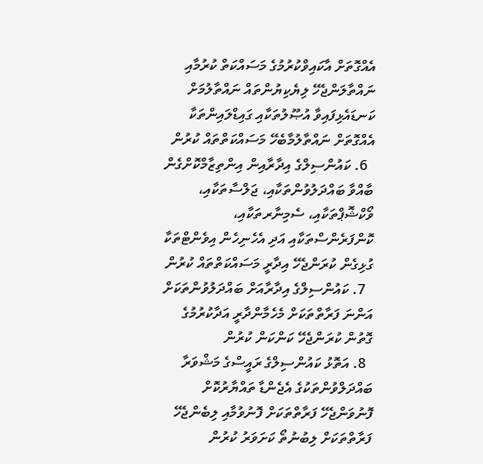އެއްގޮތަށް އާކައިވްކުރުމުގެ މަސައްކަތް ކުރުމާއި ނައްތާލަންޖެހޭ ލިޔެކިޔުންތައް ނައްތާލުމަށް ކަނޑައެޅިފައިވާ އުޞޫލުތަކާއި ގައިޑްލައިންތަކާ އެއްގޮތަށް ނައްތާލުމާބެހޭ މަސައްކަތްތައް ކުރުން
  6. ކައުންސިލްގެ އިދާރާއިން އިންތިޒާމްކޮށްގެން ބާއްވާ ބައްދަލުވުންތަކާއި، ޖަލްސާތަކާއި، ވޯކްޝޮޕްތަކާއި، ސެމިނާރތަކާއި، ކޮންފަރެންސްތަކާއި އަދި އެހެނިހެން އިވެންޓްތަކާ ގުޅިގެން ކުރަންޖެހޭ އިދާރީ މަސައްކަތްތައް ކުރުން
  7. ކައުންސިލްގެ އިދާރާއަށް ބައްދަލުވުންތަކަށް އަންނަ ފަރާތްތަކަށް މެހެމާންދާރީ އަދާކުރުމުގެ ގޮތުން ކުރަންޖެހޭ ކަންކަން ކުރުން
  8. އަތޮޅު ކައުންސިލްގެ ރައީސްގެ މަޝްވަރާ ބައްދަލްވުންތަކުގެ އެޖެންޑާ ތައްޔާރުކޮށް ފޮނުވަންޖެހޭ ފަރާތްތަކަށް ފޮނުވުމާއި ލިބެންޖެހޭ ފަރާތްތަކަށް ލިބުނުތޯ ކަށަވަރު ކުރުން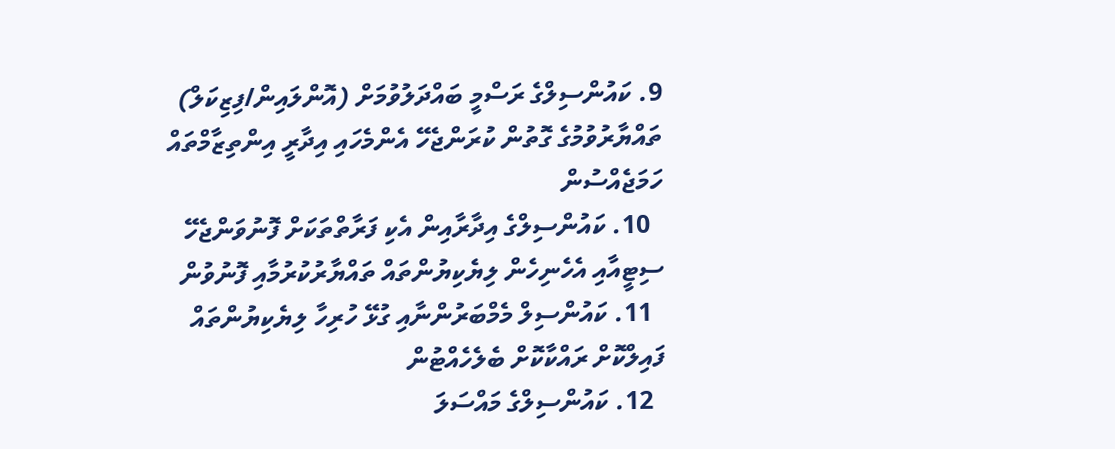9. ކައުންސިލްގެ ރަސްމީ ބައްދަލުވުމަށް (އޮންލައިން/ފިޒިކަލް) ތައްޔާރުވުމުގެ ގޮތުން ކުރަންޖެހޭ އެންމެހައި އިދާރީ އިންތިޒާމްތައް ހަމަޖެއްސުން
  10. ކައުންސިލްގެ އިދާރާއިން އެކި ފަރާތްތަކަށް ފޮނުވަންޖެހޭ ސިޓީއާއި އެހެނިހެން ލިޔެކިޔުންތައް ތައްޔާރުކުރުމާއި ފޮނުވުން
  11. ކައުންސިލް މެމްބަރުންނާއި ގުޅޭ ހުރިހާ ލިޔެކިޔުންތައް ފައިލްކޮށް ރައްކާކޮށް ބެލެހެއްޓުން
  12. ކައުންސިލްގެ މައްސަލަ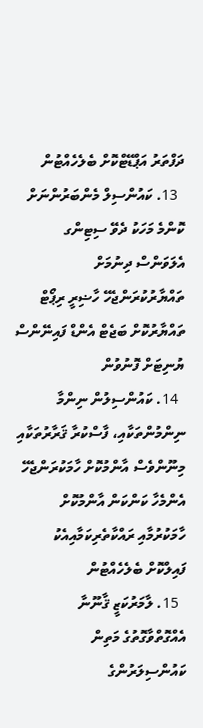ދަފްތަރު އަޕްޑޭޓްކޮށް ބެލެހެއްޓުން
  13. ކައުންސިލް މެންބަރުންނަށް ކޮންމެ މަހަކު ދެވޭ ސިޓިންގ އެލަވަންސް ދިނުމަށް ތައްޔާރުކުރަންޖެހޭ ހާޟިރީ ރިޕޯޓް ތައްޔާރުކޮށް ބަޖެޓް އެންޑް ފައިނޭންސް ޔުނިޓަށް ފޮނުވުން
  14. ކައުންސިލުން ނިންމާ ނިންމުންތަކާއި، ފާސްކުރާ ޤަރާރުތަކާއި މިނޫންވެސް އާންމުކޮށް ހާމަކުރަންޖެހޭ އެންމެހާ ކަންކަން އާންމުކޮށް ހާމަކުރުމާއި ރައްކާތެރިކަމާއިއެކު ފައިލްކޮށް ބެލެހެއްޓުން
  15. ލާމަރުކަޒީ ޤާނޫނާ އެއްގޮތްވާގޮތުގެ މަތިން ކައުންސިލަރުންގެ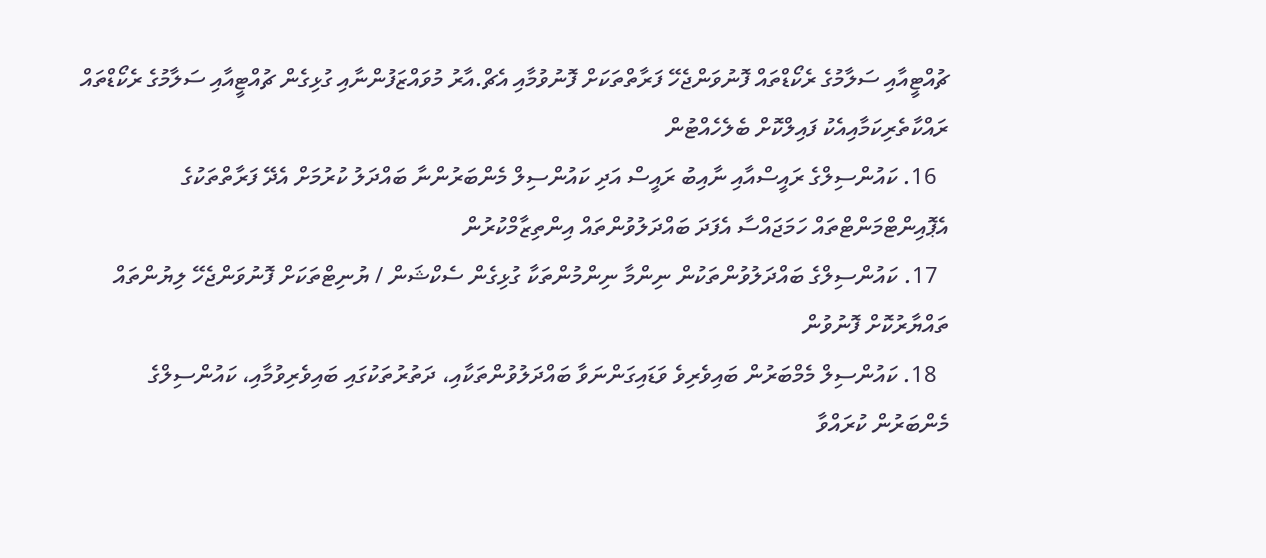ޗުއްޓީއާއި ސަލާމުގެ ރެކޯޑްތައް ފޮނުވަންޖެހޭ ފަރާތްތަކަށް ފޮނުވުމާއި އެޗް.އާރު މުވައްޒަފުންނާއި ގުޅިގެން ޗުއްޓީއާއި ސަލާމުގެ ރެކޯޑްތައް ރައްކާތެރިކަމާއިއެކު ފައިލްކޮށް ބެލެހެއްޓުން
  16. ކައުންސިލްގެ ރައީސްއާއި ނާއިބު ރައީސް އަދި ކައުންސިލް މެންބަރުންނާ ބައްދަލު ކުރުމަށް އެދޭ ފަރާތްތަކުގެ އެޕޮއިންޓްމަންޓްތައް ހަމަޖައްސާ އެފަދަ ބައްދަލުވުންތައް އިންތިޒާމްކުރުން
  17. ކައުންސިލްގެ ބައްދަލުވުންތަކުން ނިންމާ ނިންމުންތަކާ ގުޅިގެން ސެކްޝަން / ޔުނިޓްތަކަށް ފޮނުވަންޖެހޭ ލިޔުންތައް ތައްޔާރުކޮށް ފޮނުވުން
  18. ކައުންސިލް މެމްބަރުން ބައިވެރިވެ ވަޑައިގަންނަވާ ބައްދަލުވުންތަކާއި، ދަތުރުތަކުގައި ބައިވެރިވުމާއި، ކައުންސިލްގެ މެންބަރުން ކުރައްވާ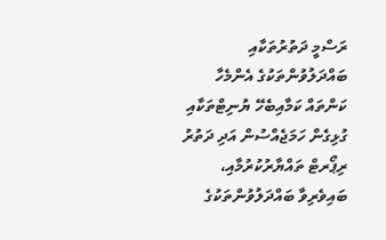ރަސްމީ ދަތުރުތަކާއި ބައްދަލުވުންތަކުގެ އެންމެހާ ކަންތައް ކަމާއިބެހޭ ޔުނިޓްތަކާއި ގުޅިގެން ހަމަޖެއްސުން އަދި ދަތުރު ރިޕޯރޓް ތައްޔާރުކުރުމާއި، ބައިވެރިވާ ބައްދަލުވުންތަކުގެ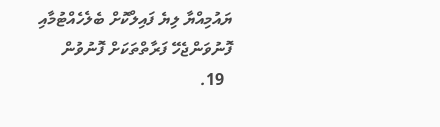ޔައުމިއްޔާ ލިޔެ ފައިލްކޮށް ބެލެހެއްޓުމާއި ފޮނުވަންޖެހޭ ފަރާތްތަކަށް ފޮނުވުން
  19.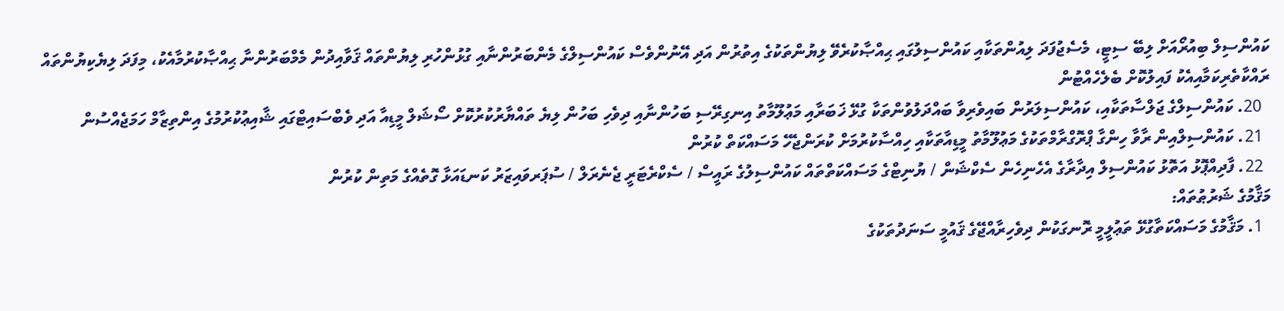ކައުންސިލް ބިއުރޯއަށް ލިބޭ ސިޓީ، މެސެޖުފަދަ ލިއުންތަކާއި ކައުންސިލުގައި ޙިއްޞާކުރެވޭ ލިޔުންތަކުގެ އިތުރުން އަދި އޭނުންވެސް ކައުންސިލްގެ މެންބަރުންނާއި ގުޅުންހުރި ލިޔުންތައް ޤަވާއިދުން މެމްބަރުންނާ ޙިއްޞާކުރުމާއެކު، މިފަދަ ލިޔެކިޔުންތައް ރައްކާތެރިކަމާއިއެކު ފައިލުކޮށް ބެލެހެއްޓުން
  20. ކައުންސިލްގެ ޖަލްސާތަކާއި، ކައުންސިލަރުން ބައިވެރިވާ ބައްދަލުވުންތަކާ ގުޅޭ ޚަބަރާއި މަޢުލޫމާތު އިނގިރޭސި ބަހުންނާއި ދިވެހި ބަހުން ލިޔެ ތައްޔާރުކުރުކޮށް ސޯޝަލް މީޑިއާ އަދި ވެބްސައިޓްގައި ޝާއިޢުކުރުމުގެ އިންތިޒާމް ހަމަޖެއްސުން
  21. ކައުންސިލްއިން ރާވާ ހިންގާ ޕްރޮގްރާމްތަކުގެ މަޢުލޫމާތު މީޑިއާތަކާއި ހިއްސާކުރުމަށް ކުރަންޖެހޭ މަސައްކަތް ކުރުން
  22. ފާދިއްޕޮޅު އަތޮޅު ކައުންސިލް އިދާރާގެ އެހެނިހެން ސެކްޝަން / ޔުނިޓްގެ މަސައްކަތްތައް ކައުންސިލުގެ ރައީސް / ސެކްރެޓަރީ ޖެނެރަލް / ސުޕަރވައިޒަރު ކަނޑައަޅާ ގޮތެއްގެ މަތިން ކުރުން
މަޤާމުގެ ޝަރުޠުތައް:
  1. މަޤާމުގެ މަސައްކަތާގުޅޭ ތަޢުލީމީ ރޮނގަކުން ދިވެހިރާއްޖޭގެ ޤައުމީ ސަނަދުތަކުގެ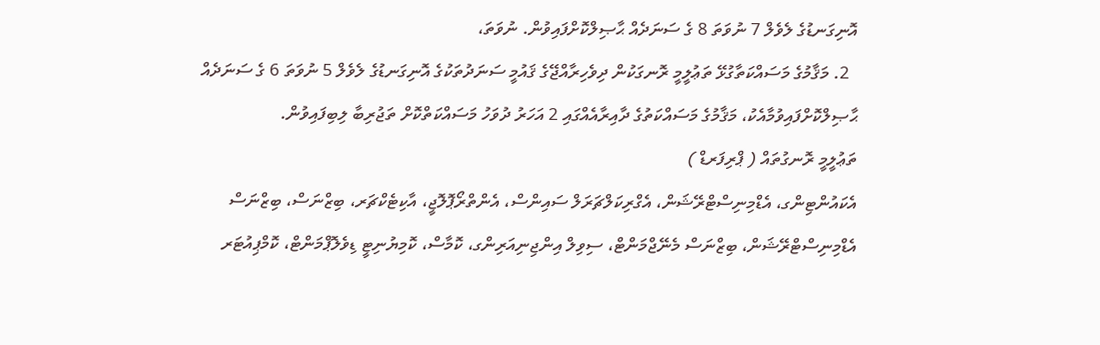އޮނިގަނޑުގެ ލެވެލް 7 ނުވަތަ 8 ގެ ސަނަދެއް ޙާޞިލްކޮށްފައިވުން. ނުވަތަ،
  2. މަޤާމުގެ މަސައްކަތާގުޅޭ ތަޢުލީމީ ރޮނގަކުން ދިވެހިރާއްޖޭގެ ޤައުމީ ސަނަދުތަކުގެ އޮނިގަނޑުގެ ލެވެލް 5 ނުވަތަ 6 ގެ ސަނަދެއް ޙާޞިލްކޮށްފައިވުމާއެކު، މަޤާމުގެ މަސައްކަތުގެ ދާއިރާއެއްގައި 2 އަހަރު ދުވަހު މަސައްކަތްކޮށް ތަޖުރިބާ ލިބިފައިވުން.
ތަޢުލީމީ ރޮނގުތައް ( ޕްރިފަރޑް )
އެކައުންޓިންގ، އެޑްމިނިސްޓްރޭޝަން، އެގްރިކަލްޗަރަލް ސައިންސް، އެންތްރޯޕޮލޮޖީ، އާކިޓެކްޗަރ، ބިޒްނަސް، ބިޒްނަސް އެޑްމިނިސްޓްރޭޝަން، ބިޒްނަސް މެނޭޖްމަންޓް، ސިވިލް އިންޖިނިއަރިންގ، ކޮމާސް، ކޮމިޔުނިޓީ ޑިވެލޮޕްމަންޓް، ކޮމްޕިއުޓަރ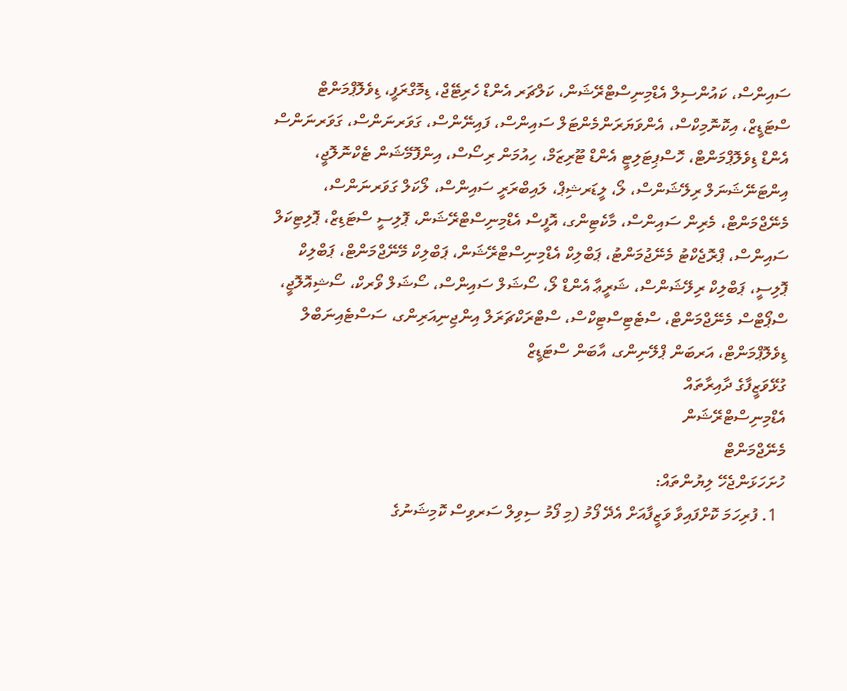ސައިންސް، ކައުންސިލް އެޑްމިނިސްޓްރޭޝަން، ކަލްޗަރ އެންޑް ހެރިޓޭޖް، ޑިމޮގްރަފީ، ޑިވެލޮޕްމަންޓް ސްޓަޑީޒް، އިކޮނޮމިކްސް، އެންވަޔަރަންމެންޓަލް ސައިންސް، ފައިނޭންސް، ގަވަރނަންސް، ގަވަރނަންސް އެންޑް ޑިވެލޮޕްމަންޓް، ހޮސްޕިޓަލިޓީ އެންޑް ޓޫރިޒަމް، ހިއުމަން ރިސޯސް، އިންފޮމޭޝަން ޓެކްނޮލޮޖީ، އިންޓަނޭޝަނަލް ރިލޭޝަންސް، ލޯ، ލީޑަރޝިޕް، ލައިބްރަރީ ސައިންސް، ލޯކަލް ގަވަރނަންސް، މެނޭޖްމަންޓް، މެރިން ސައިންސް، މާކެޓިންގ، އޮފީސް އެޑްމިނިސްޓްރޭޝަން، ޕޮލިސީ ސްޓަޑިޒް، ޕޮލިޓިކަލް ސައިންސް، ޕްރޮޖެކްޓު މެނޭޖުމަންޓު، ޕަބްލިކް އެޑްމިނިސްޓްރޭޝަން، ޕަބްލިކް މޭނޭޖްމަންޓް، ޕަބްލިކް ޕޮލިސީ، ޕަބްލިކް ރިލޭޝަންސް، ޝަރީޢާ އެންޑް ލޯ، ސޯޝަލް ސައިންސް، ސޯޝަލް ވޯރކް، ސޯޝިއޮލޮޖީ، ސްޕޯޓްސް މެނޭޖްމަންޓް، ސްޓެޓިސްޓިކްސް، ސްޓްރަކްޗަރަލް އިންޖިނިއަރިންގ، ސަސްޓެއިނަބްލް ޑިވެލޮޕްމަންޓް، އަރބަން ޕްލޭނިންގ، އާބަން ސްޓަޑީޒް
ގުޅޭވަޒީފާގެ ދާއިރާތައް
އެޑްމިނިސްޓްރޭޝަން
މެނޭޖްމަންޓް
ހުށަހަޅަންޖެހޭ ލިޔުންތައް:
  1. ފުރިހަމަ ކޮށްފައިވާ ވަޒީފާއަށް އެދޭ ފޯމު (މި ފޯމު ސިވިލް ސަރވިސް ކޮމިޝަނުގެ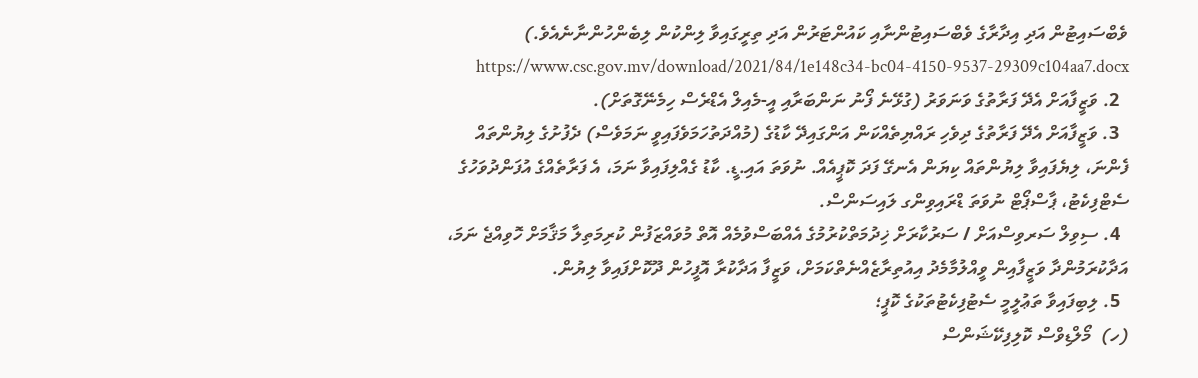ވެބްސައިޓުން އަދި އިދާރާގެ ވެބްސައިޓުންނާއި ކައުންޓަރުން އަދި ތިރީގައިވާ ލިންކުން ލިބެންހުންނާނެއެވެ.)  https://www.csc.gov.mv/download/2021/84/1e148c34-bc04-4150-9537-29309c104aa7.docx
  2. ވަޒީފާއަށް އެދޭ ފަރާތުގެ ވަނަވަރު (ގުޅޭނެ ފޯނު ނަންބަރާއި އީ-މެއިލް އެޑްރެސް ހިމެނޭގޮތަށް).
  3. ވަޒީފާއަށް އެދޭ ފަރާތުގެ ދިވެހި ރައްޔިތެއްކަން އަންގައިދޭ ކާޑުގެ (މުއްދަތުހަމަވެފައިވީ ނަމަވެސް) ދެފުށުގެ ލިޔުންތައް ފެންނަ، ލިޔެފައިވާ ލިޔުންތައް ކިޔަން އެނގޭ ފަދަ ކޮޕީއެއް. ނުވަތަ އައި.ޑީ. ކާޑު ގެއްލިފައިވާ ނަމަ، އެ ފަރާތެއްގެ އުފަންދުވަހުގެ ސެޓްފިކެޓު، ޕާސްޕޯޓް ނުވަތަ ޑްރައިވިންގ ލައިސަންސް.
  4. ސިވިލް ސަރވިސްއަށް / ސަރުކާރަށް ޚިދުމަތްކުރުމުގެ އެއްބަސްވުމެއް އޮތް މުވައްޒަފުން ކުރިމަތިލާ މަޤާމަށް ހޮވިއްޖެ ނަމަ، އަދާކުރަމުންދާ ވަޒީފާއިން ވީއްލުމާމެދު އިއުތިރާޒެއްނެތްކަމަށް، ވަޒީފާ އަދާކުރާ އޮފީހުން ދޫކޮށްފައިވާ ލިޔުން.
  5. ލިބިފައިވާ ތަޢުލީމީ ސެޓުފިކެޓުތަކުގެ ކޮޕީ؛
(ހ)  މޯލްޑިވްސް ކޮލިފިކޭޝަންސް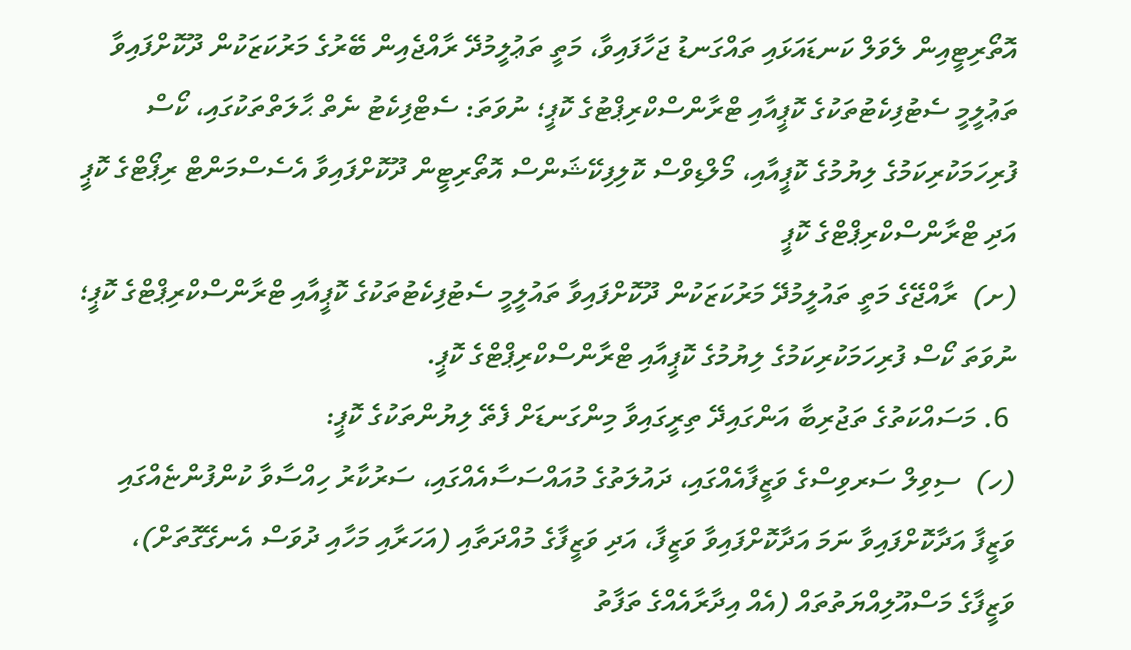އޮތޯރިޓީއިން ލެވަލް ކަނޑައަޅައި ތައްގަނޑު ޖަހާފައިވާ، މަތީ ތަޢުލީމުދޭ ރާއްޖެއިން ބޭރުގެ މަރުކަޒަކުން ދޫކޮށްފައިވާ ތަޢުލީމީ ސެޓުފިކެޓުތަކުގެ ކޮޕީއާއި ޓްރާންސްކްރިޕްޓުގެ ކޮޕީ؛ ނުވަތަ: ސެޓްފިކެޓު ނެތް ޙާލަތްތަކުގައި، ކޯސް ފުރިހަމަކުރިކަމުގެ ލިޔުމުގެ ކޮޕީއާއި، މޯލްޑިވްސް ކޮލިފިކޭޝަންސް އޮތޯރިޓީން ދޫކޮށްފައިވާ އެސެސްމަންޓް ރިޕޯޓްގެ ކޮޕީ އަދި ޓްރާންސްކްރިޕްޓްގެ ކޮޕީ
(ށ)  ރާއްޖޭގެ މަތީ ތައުލީމުދޭ މަރުކަޒަކުން ދޫކޮށްފައިވާ ތައުލީމީ ސެޓުފިކެޓުތަކުގެ ކޮޕީއާއި ޓްރާންސްކްރިޕްޓްގެ ކޮޕީ؛ ނުވަތަ ކޯސް ފުރިހަމަކުރިކަމުގެ ލިޔުމުގެ ކޮޕީއާއި ޓްރާންސްކްރިޕްޓްގެ ކޮޕީ.
 6. މަސައްކަތުގެ ތަޖުރިބާ އަންގައިދޭ ތިރީގައިވާ މިންގަނޑަށް ފެތޭ ލިޔުންތަކުގެ ކޮޕީ:
(ހ)  ސިވިލް ސަރވިސްގެ ވަޒީފާއެއްގައި، ދައުލަތުގެ މުއައްސަސާއެއްގައި، ސަރުކާރު ހިއްސާވާ ކުންފުންޏެއްގައި ވަޒީފާ އަދާކޮށްފައިވާ ނަމަ އަދާކޮށްފައިވާ ވަޒީފާ، އަދި ވަޒީފާގެ މުއްދަތާއި (އަހަރާއި މަހާއި ދުވަސް އެނގޭގޮތަށް)، ވަޒީފާގެ މަސްއޫލިއްޔަތުތައް (އެއް އިދާރާއެއްގެ ތަފާތު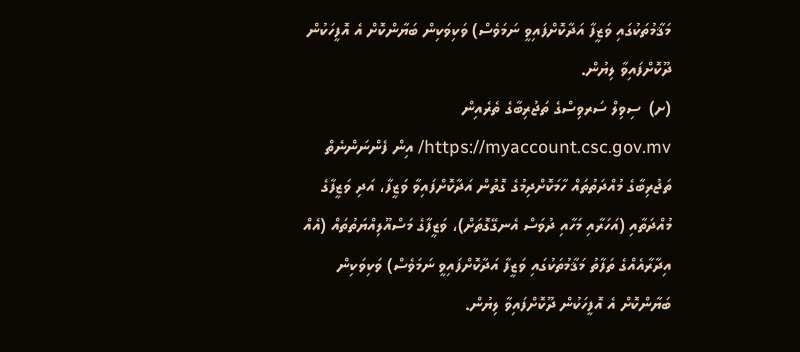މަޤާމުތަކުގައި ވަޒީފާ އަދާކޮށްފައިވީ ނަމަވެސް) ވަކިވަކިން ބަޔާންކޮށް އެ އޮފީހަކުން ދޫކޮށްފައިވާ ލިޔުން.
(ށ)  ސިވިލް ސަރވިސްގެ ތަޖުރިބާގެ ތެރެއިން https://myaccount.csc.gov.mv/ އިން ފެންނަންނެތް ތަޖުރިބާގެ މުއްދަތުތައް ހާމަކޮށްދިމުގެ ގޮތުން އަދާކޮށްފައިވާ ވަޒީފާ، އަދި ވަޒީފާގެ މުއްދަތާއި (އަހަރާއި މަހާއި ދުވަސް އެނގޭގޮތަށް)، ވަޒީފާގެ މަސްއޫލިއްޔަތުތައް (އެއް އިދާރާއެއްގެ ތަފާތު މަޤާމުތަކުގައި ވަޒީފާ އަދާކޮށްފައިވީ ނަމަވެސް) ވަކިވަކިން ބަޔާންކޮށް އެ އޮފީހަކުން ދޫކޮށްފައިވާ ލިޔުން.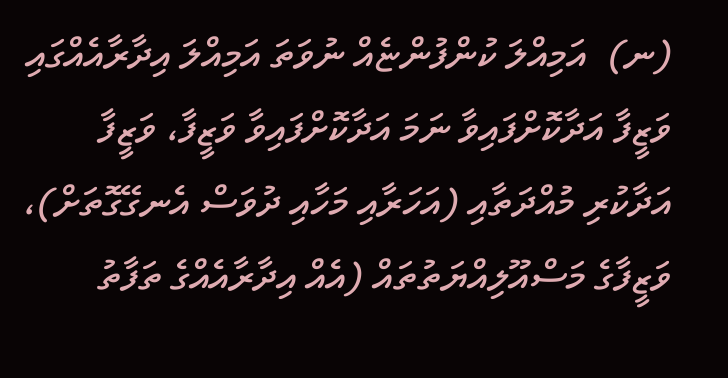(ނ)  އަމިއްލަ ކުންފުންޏެއް ނުވަތަ އަމިއްލަ އިދާރާއެއްގައި ވަޒީފާ އަދާކޮށްފައިވާ ނަމަ އަދާކޮށްފައިވާ ވަޒީފާ، ވަޒީފާ އަދާކުރި މުއްދަތާއި (އަހަރާއި މަހާއި ދުވަސް އެނގޭގޮތަށް)، ވަޒީފާގެ މަސްއޫލިއްޔަތުތައް (އެއް އިދާރާއެއްގެ ތަފާތު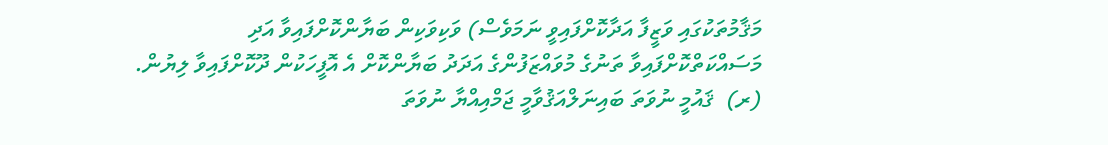މަޤާމުތަކުގައި ވަޒީފާ އަދާކޮށްފައިވީ ނަމަވެސް) ވަކިވަކިން ބަޔާންކޮށްފައިވާ އަދި މަސައްކަތްކޮށްފައިވާ ތަނުގެ މުވައްޒަފުންގެ އަދަދު ބަޔާންކޮށް އެ އޮފީހަކުން ދޫކޮށްފައިވާ ލިޔުން.
(ރ)  ޤައުމީ ނުވަތަ ބައިނަލްއަޤުވާމީ ޖަމްއިއްޔާ ނުވަތަ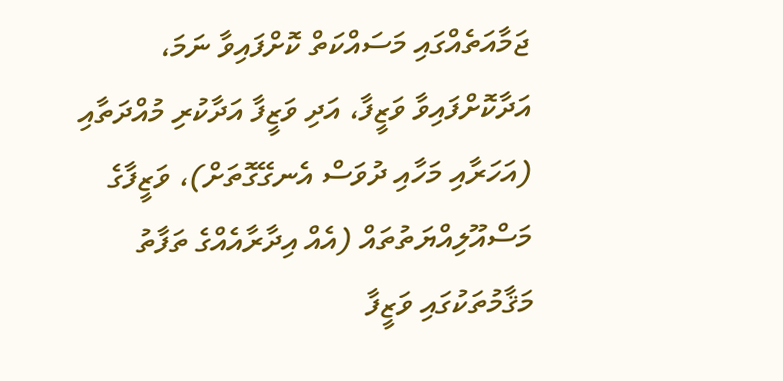ޖަމާއަތެއްގައި މަސައްކަތް ކޮށްފައިވާ ނަމަ، އަދާކޮށްފައިވާ ވަޒީފާ، އަދި ވަޒީފާ އަދާކުރި މުއްދަތާއި (އަހަރާއި މަހާއި ދުވަސް އެނގޭގޮތަށް)، ވަޒީފާގެ މަސްއޫލިއްޔަތުތައް (އެއް އިދާރާއެއްގެ ތަފާތު މަޤާމުތަކުގައި ވަޒީފާ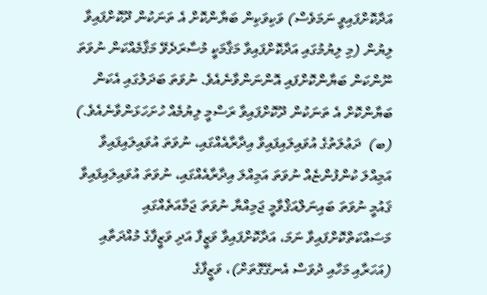އަދާކޮށްފައިވީ ނަމަވެސް) ވަކިވަކިން ބަޔާންކޮށް އެ ތަނަކުން ދޫކޮށްފައިވާ ލިޔުން (މި ލިޔުމުގައި އަދާކޮށްފައިވާ މަޤާމަކީ މުސާރަދެވޭ މަޤާމެއްކަން ނުވަތަ ނޫންކަން ބަޔާންކޮށްފައި އޮންނަންވާނެއެވެ. ނުވަތަ ބަދަލުގައި އެކަން ބަޔާންކޮށް އެ ތަނަކުން ދޫކޮށްފައިވާ ރަސްމީ ލިޔުމެއް ހުށަހަޅަންވާނެއެވެ.)
(ބ)  ދަޢުލަތުގެ އުވައިލައިފައިވާ އިދާރާއެއްގައި، ނުވަތަ އުވައިލައިފައިވާ އަމިއްލަ ކުންފުންޏެއް ނުވަތަ އަމިއްލަ އިދާރާއެއްގައި، ނުވަތަ އުވައިލައިފައިވާ ޤައުމީ ނުވަތަ ބައިނަލްއަޤްވާމީ ޖަމިއްޔާ ނުވަތަ ޖަމާއަތެއްގައި މަސައްކަތްކޮށްފައިވާ ނަމަ، އަދާކޮށްފައިވާ ވަޒީފާ އަދި ވަޒީފާގެ މުއްދަތާއި (އަހަރާއި މަހާއި ދުވަސް އެނގޭގޮތަށް)، ވަޒީފާގެ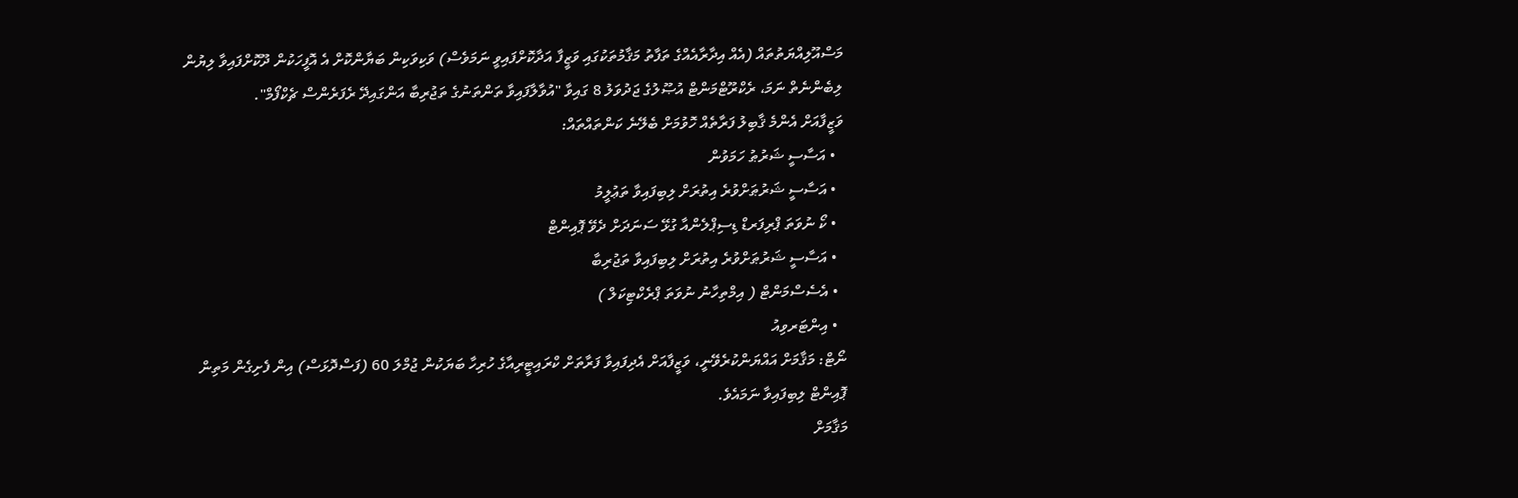މަސްއޫލިއްޔަތުތައް (އެއް އިދާރާއެއްގެ ތަފާތު މަޤާމުތަކުގައި ވަޒީފާ އަދާކޮށްފައިވީ ނަމަވެސް) ވަކިވަކިން ބަޔާންކޮށް އެ އޮފީހަކުން ދޫކޮށްފައިވާ ލިޔުން ލިބެންނެތް ނަމަ، ރެކްރޫޓްމަންޓް އުޞޫލުގެ ޖަދުވަލު 8 ގައިވާ "އުވާލާފައިވާ ތަންތަނުގެ ތަޖުރިބާ އަންގައިދޭ ރެފަރެންސް ޗެކްފޯމް".
ވަޒީފާއަށް އެންމެ ޤާބިލު ފަރާތެއް ހޮވުމަށް ބެލޭނެ ކަންތައްތައް:
  • އަސާސީ ޝަރުޠު ހަމަވުން
  • އަސާސީ ޝަރުޠަށްވުރެ އިތުރަށް ލިބިފައިވާ ތަޢުލީމު
  • ކޯ ނުވަތަ ޕްރިފަރޑް ޑިސިޕްލެންއާ ގުޅޭ ސަނަދަށް ދެވޭ ޕޮއިންޓް
  • އަސާސީ ޝަރުޠަށްވުރެ އިތުރަށް ލިބިފައިވާ ތަޖުރިބާ
  • އެސެސްމަންޓް ( އިމްތިހާނު ނުވަތަ ޕްރެކްޓިކަލް )
  • އިންޓަރވިއު
ނޯޓް: މަޤާމަށް އައްޔަންކުރެވޭނީ، ވަޒީފާއަށް އެދިފައިވާ ފަރާތަށް ކްރައިޓީރިއާގެ ހުރިހާ ބަޔަކުން ޖުމްލަ 60 (ފަސްދޮޅަސް) އިން ފެށިގެން މަތިން ޕޮއިންޓް ލިބިފައިވާ ނަމައެވެ.
މަޤާމަށް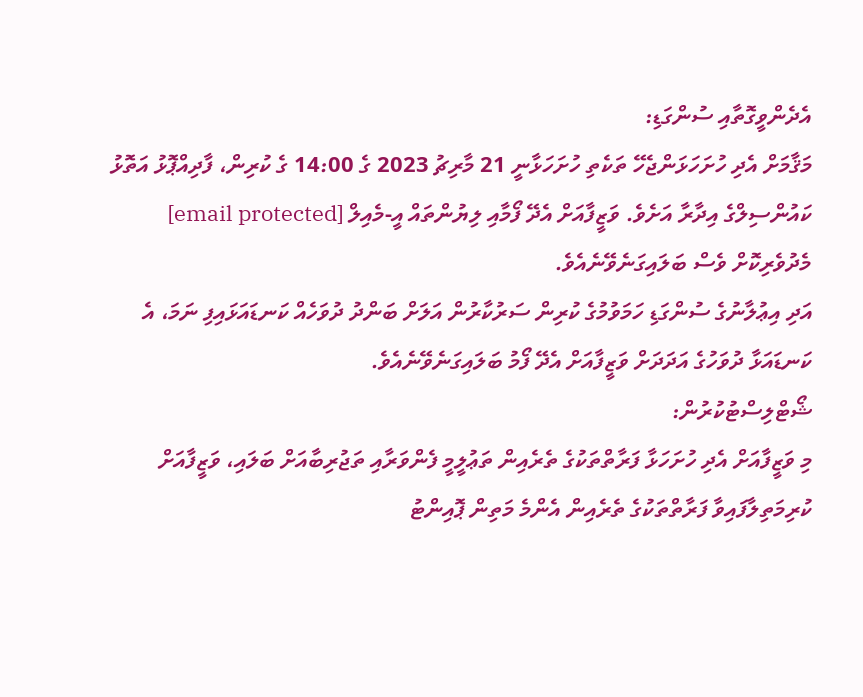އެދެންވީގޮތާއި ސުންގަޑި:
މަޤާމަށް އެދި ހުށަހަޅަންޖެހޭ ތަކެތި ހުށަހަޅާނީ 21 މާރިޗު 2023 ގެ 14:00 ގެ ކުރިން، ފާދިއްޕޮޅު އަތޮޅު ކައުންސިލްގެ އިދާރާ އަށެވެ. ވަޒީފާއަށް އެދޭ ފޯމާއި ލިޔުންތައް އީ-މެއިލް [email protected] މެދުވެރިކޮށް ވެސް ބަލައިގަނެވޭނެއެވެ.
އަދި އިޢުލާނުގެ ސުންގަޑި ހަމަވުމުގެ ކުރިން ސަރުކާރުން އަލަށް ބަންދު ދުވަހެއް ކަނޑައަޅައިފި ނަމަ، އެ ކަނޑައަޅާ ދުވަހުގެ އަދަދަށް ވަޒީފާއަށް އެދޭ ފޯމު ބަލައިގަނެވޭނެއެވެ.
ޝޯޓްލިސްޓުކުރުން:
މި ވަޒީފާއަށް އެދި ހުށަހަޅާ ފަރާތްތަކުގެ ތެރެއިން ތަޢުލީމީ ފެންވަރާއި ތަޖުރިބާއަށް ބަލައި، ވަޒީފާއަށް ކުރިމަތިލާފައިވާ ފަރާތްތަކުގެ ތެރެއިން އެންމެ މަތިން ޕޮއިންޓު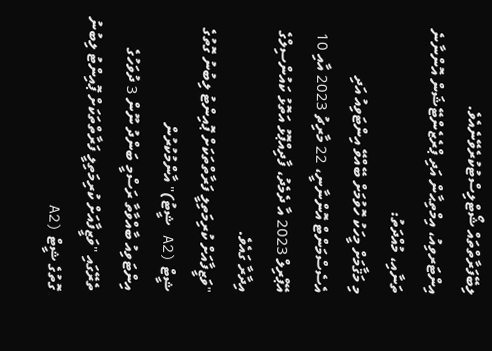ލިބޭފަރާތްތައް ޝޯޓްލިސްޓުކުރެވޭނެއެވެ.
އިންޓަރވިއު، އިމްތިޙާން އަދި ޕްރެޒެންޓޭޝަން އޮންނާނެ ތަނާއި، މުއްދަތު:
މި މަޤާމަށް މީހަކު ހޮވުމަށް ބޭއްވޭ އިންޓަވިއު އަދި އެސެސްމަންޓް އޮންނާނީ، 22 މާރިޗު 2023 އާއި 10 އޭޕްރިލް 2023 އާ ދެމެދު، ފާދިއްޕޮޅު އަތޮޅު ކައުންސިލްގެ އިދާރާ ގައެވެ.
"ވަޒީފާއަށް ކުރިމަތިލީ ފަރާތްތަކަށް ޕޮއިންޓު ލިބުނު ގޮތުގެ ޝީޓް (A2 ޝީޓު)" އާންމުކުރުން
އިންޓަވިއު ބާއްވާތާ ރަސްމީ ބަންދު ނޫން 3 ދުވަހުގެ ތެރޭގައި "ވަޒީފާއަށް ކުރިމަތިލީ ފަރާތްތަކަށް ޕޮއިންޓު ލިބުނު ގޮތުގެ ޝީޓް (A2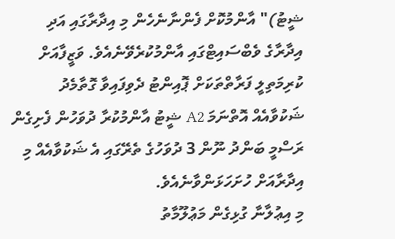ޝީޓު)" އާންމުކޮށް ފެންނާނެހެން މި އިދާރާގައި އަދި އިދާރާގެ ވެބްސައިޓްގައި އާންމުކުރެވޭނެއެވެ. ވަޒީފާއަށް ކުރިމަތިލީ ފަރާތްތަކަށް ޕޮއިންޓު ދެވިފައިވާ ގޮތާމެދު ޝަކުވާއެއް އޮތްނަމަ A2 ޝީޓު އާންމުކުރާ ދުވަހުން ފެށިގެން ރަސްމީ ބަންދު ނޫން 3 ދުވަހުގެ ތެރޭގައި އެ ޝަކުވާއެއް މި އިދާރާއަށް ހުށަހަޅަންވާނެއެވެ.
މި އިޢުލާނާ ގުޅިގެން މަޢުލޫމާތު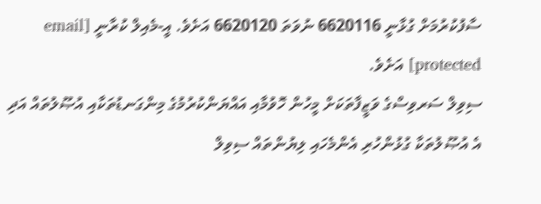ސާފުކުރުމަށް ގުޅާނީ 6620116 ނުވަތަ 6620120 އަށެވެ. އީ-މެއިލް ކުރާނީ [email protected] އަށެވެ.
ސިވިލް ސަރވިސްގެ ވަޒީފާތަކަށް މީހުން ހޮވުމާއި އައްޔަންކުރުމުގެ މިންގަނޑުތަކާއި އުޞޫލުތައް އަދި އެ އުޞޫލުތަކާ ގުޅުންހުރި އެންމެހައި ލިޔުންތައް ސިވިލް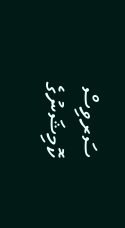ސަރވިސް ކޮމިޝަނުގެ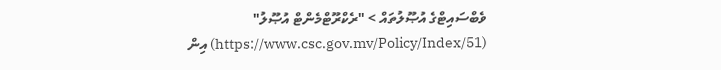ވެބްސައިޓްގެ އުޞޫލުތައް > "ރެކްރޫޓްމެންޓް އުޞޫލު" (https://www.csc.gov.mv/Policy/Index/51) އިން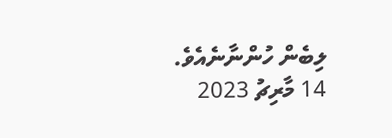ލިބެން ހުންނާނެއެވެ.
14 މާރިޗު 2023